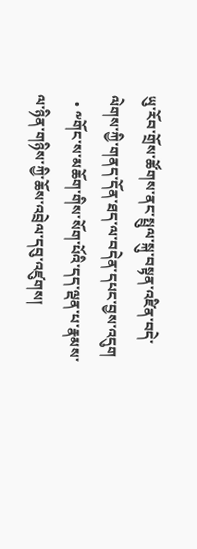ཡུ་རོབ་གྲོས་ཚོགས་ནང་སྤྲུལ་སྐུ་བསྟན་འཛིན་བདེ་ལེགས་ཀྱི་གནད་དོན་ཐད་ལ་བདེན་དཔང་བྱས་འདུག
  • ༸གོང་ས་མཆོག་གིས་སོག་པོའི་དད་ལྡན་པ་རྣམས་ལ་ཉིན་གཉིས་ཀྱི་ཆོས་འབྲེལ་དབུ་འཛུགས།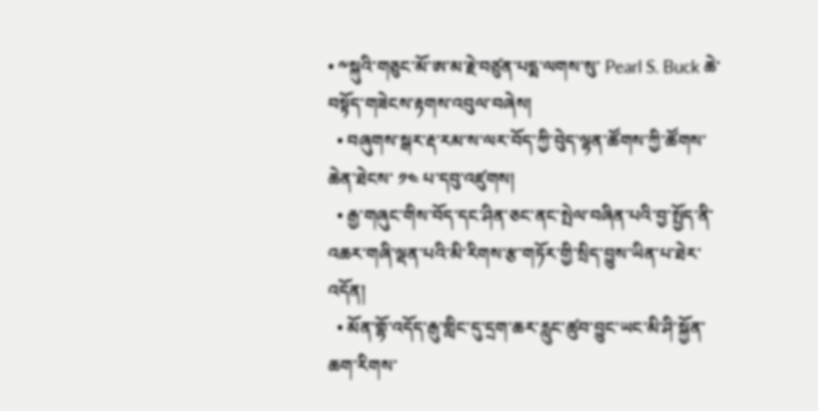• ༸སྐུའི་གཅུང་མོ་ཨ་མ་རྗེ་བཙུན་པདྨ་ལགས་སུ་ Pearl S. Buck ཆེ་བསྟོད་གཟེངས་རྟགས་འབུལ་བཞེས།
  • བཞུགས་སྒར་རྡ་རམ་ས་ལར་བོད་ཀྱི་བེུད་ལྷན་ཚོགས་ཀྱི་ཚོགས་ཆེན་ཐེངས་ ༡༤ པ་དབུ་འཛུགས།
  • རྒྱ་གཞུང་གིས་བོད་དང་ཤིན་ཅང་ནང་སྤེལ་བཞིན་པའི་བྱ་སྤྱོད་ནི་འཆར་གཞི་ལྡན་པའི་མི་རིགས་རྩ་གཏོར་གྱི་སྲིད་བྱུས་ཡིན་པ་ཐེར་འདོན།
  • མོན་གྷོ་འདོད་རྒུ་གླིང་དུ་དྲག་ཆར་རླུང་ཚུབ་བྱུང་ཡང་མི་ཤི་སྐྱོན་ཆག་རིགས་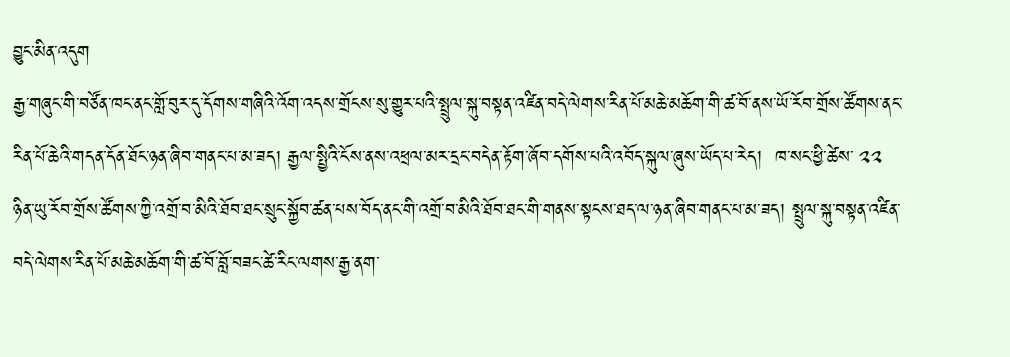བྱུང་མིན་འདུག
རྒྱ་གཞུང་གི་བཙོན་ཁང་ནང་གློ་བུར་དུ་དོགས་གཞིའི་འོག་འདས་གྲོངས་སུ་གྱུར་པའི་སྤྲུལ་སྐུ་བསྟན་འཛིན་བདེ་ལེགས་རིན་པོ་མཆེ་མཆོག་གི་ཚ་བོ་ནས་ཡོ་རོབ་གྲོས་ཚོགས་ནང་རིན་པོ་ཆེའི་གདན་དོན་ཐོང་ཉན་ཞིབ་གནང་པ་མ་ཟད། རྒྱལ་སྤྱིའི་ངོས་ནས་འཕྲལ་མར་དྲང་བདེན་རྟོག་ཞོབ་དགོས་པའི་འབོད་སྐུལ་ཞུས་ཡོད་པ་རེད།  ཁ་སང་ཕྱི་ཚེས་ ༢༢ ཉིན་ཡུ་རོབ་གྲོས་ཚོགས་ཀྱི་འགྲོ་བ་མིའི་ཐོབ་ཐང་སྲུང་སྐྱོབ་ཚན་པས་བོད་ནང་གི་འགྲོ་བ་མིའི་ཐོབ་ཐང་གི་གནས་སྟངས་ཐད་ལ་ཉན་ཞིབ་གནང་པ་མ་ཟད། སྤྲུལ་སྐུ་བསྟན་འཛིན་བདེ་ལེགས་རིན་པོ་མཆེ་མཆོག་གི་ཚ་བོ་བློ་བཟང་ཚེ་རིང་ལགས་རྒྱ་ནག་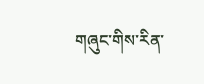གཞུང་གིས་རིན་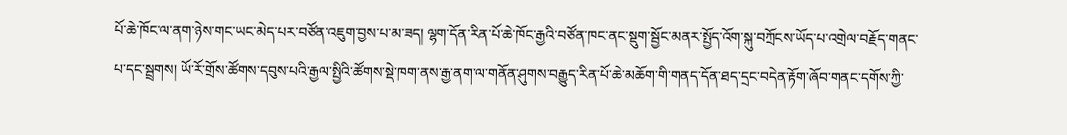པོ་ཆེ་ཁོང་ལ་ནག་ཉེས་གང་ཡང་མེད་པར་བཙོན་འཇུག་བྱས་པ་མ་ཟད། ལྷག་དོན་རིན་པོ་ཆེ་ཁོང་རྒྱའི་བཙོན་ཁང་ནང་སྡུག་སྦྱོང་མནར་སྤྱོད་འོག་སྐུ་བཀྲོངས་ཡོད་པ་འགྲེལ་བརྗོད་གནང་པ་དང་སྦྲགས། ཡོ་རོ་གྲོས་ཚོགས་དབུས་པའི་རྒྱལ་སྤྱིའི་ཚོགས་སྡེ་ཁག་ནས་རྒྱ་ནག་ལ་གནོན་ཤུགས་བརྒྱུད་རིན་པོ་ཆེ་མཆོག་གི་གནད་དོན་ཐད་དྲང་བདེན་རྟོག་ཞོབ་གནང་དགོས་ཀྱི་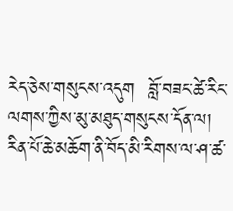རེད་ཅེས་གསུངས་འདུག  བློ་བཟང་ཚེ་རིང་ལགས་ཀྱིས་མུ་མཐུད་གསུངས་དོན་ལ། རིན་པོ་ཆེ་མཆོག་ནི་བོད་མི་རིགས་ལ་ཤ་ཚ་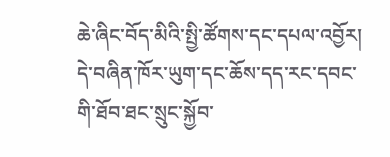ཆེ་ཞིང་བོད་མིའི་སྤྱི་ཚོགས་དང་དཔལ་འབྱོར། དེ་བཞིན་ཁོར་ཡུག་དང་ཆོས་དད་རང་དབང་གི་ཐོབ་ཐང་སྲུང་སྐྱོབ་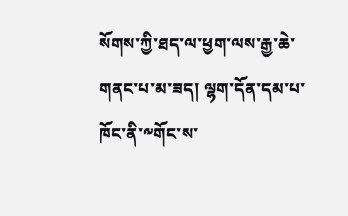སོགས་ཀྱི་ཐད་ལ་ཕྱག་ལས་རྒྱ་ཆེ་གནང་པ་མ་ཟད། ལྷག་དོན་དམ་པ་ཁོང་ནི་༸གོང་ས་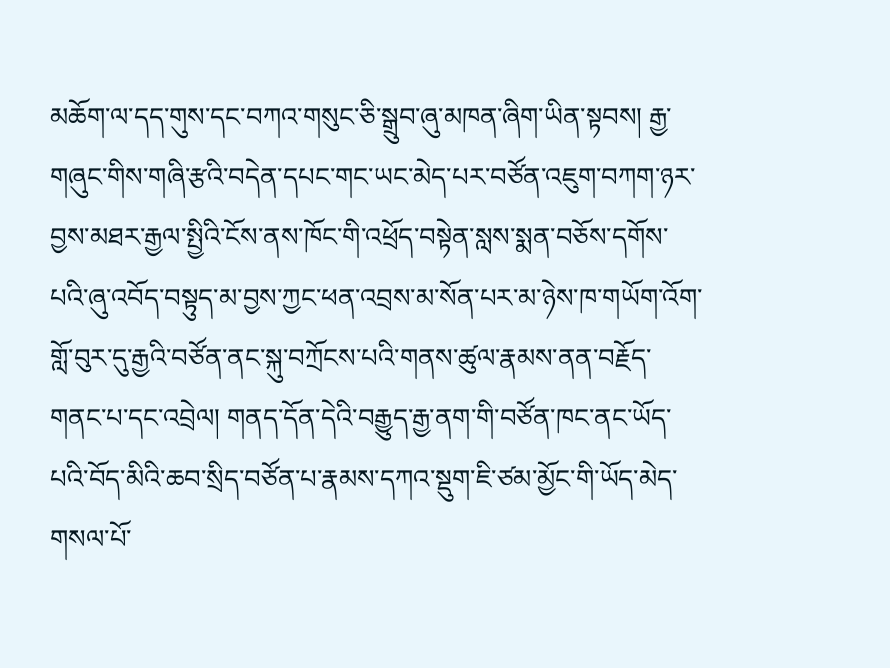མཆོག་ལ་དད་གུས་དང་བཀའ་གསུང་ཅི་སྒྲུབ་ཞུ་མཁན་ཞིག་ཡིན་སྟབས། རྒྱ་གཞུང་གིས་གཞི་རྩའི་བདེན་དཔང་གང་ཡང་མེད་པར་བཙོན་འཇུག་བཀག་ཉར་བྱས་མཐར་རྒྱལ་སྤྱིའི་ངོས་ནས་ཁོང་གི་འཕྲོད་བསྟེན་སླས་སྨན་བཅོས་དགོས་པའི་ཞུ་འབོད་བསྟུད་མ་བྱས་ཀྱང་ཕན་འབྲས་མ་སོན་པར་མ་ཉེས་ཁ་གཡོག་འོག་གློ་བུར་དུ་རྒྱའི་བཙོན་ནང་སྐུ་བཀྲོངས་པའི་གནས་ཚུལ་རྣམས་ནན་བརྗོད་གནང་པ་དང་འབྲེལ། གནད་དོན་དེའི་བརྒྱུད་རྒྱ་ནག་གི་བཙོན་ཁང་ནང་ཡོད་པའི་བོད་མིའི་ཆབ་སྲིད་བཙོན་པ་རྣམས་དཀའ་སྡུག་ཇི་ཙམ་མྱོང་གི་ཡོད་མེད་གསལ་པོ་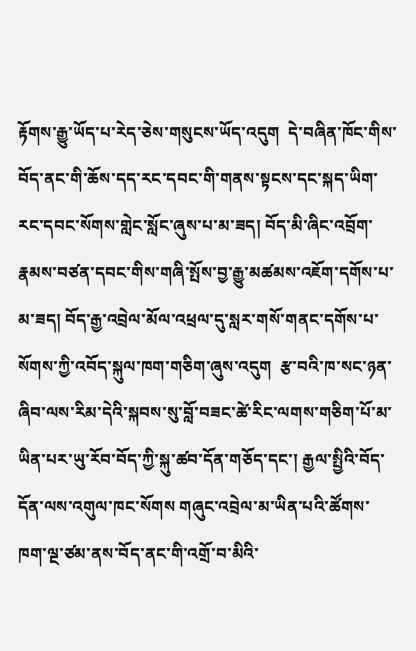རྟོགས་རྒྱུ་ཡོད་པ་རེད་ཅེས་གསུངས་ཡོད་འདུག  དེ་བཞིན་ཁོང་གིས་བོད་ནང་གི་ཆོས་དད་རང་དབང་གི་གནས་སྟངས་དང་སྐད་ཡིག་རང་དབང་སོགས་གླེང་སློང་ཞུས་པ་མ་ཟད། བོད་མི་ཞིང་འབྲོག་རྣམས་བཙན་དབང་གིས་གཞི་སྤོས་བྱ་རྒྱུ་མཚམས་འཇོག་དགོས་པ་མ་ཟད། བོད་རྒྱ་འབྲེལ་མོལ་འཕྲལ་དུ་སླར་གསོ་གནང་དགོས་པ་སོགས་ཀྱི་འབོད་སྐུལ་ཁག་གཅིག་ཞུས་འདུག  རྩ་བའི་ཁ་སང་ཉན་ཞིབ་ལས་རིམ་དེའི་སྐབས་སུ་བློ་བཟང་ཚེ་རིང་ལགས་གཅིག་པོ་མ་ཡིན་པར་ཡུ་རོབ་བོད་ཀྱི་སྐུ་ཚབ་དོན་གཅོད་དང་། རྒྱལ་སྤྱིའི་བོད་དོན་ལས་འགུལ་ཁང་སོགས གཞུང་འབྲེལ་མ་ཡིན་པའི་ཚོགས་ཁག་ལྔ་ཙམ་ནས་བོད་ནང་གི་འགྲོ་བ་མིའི་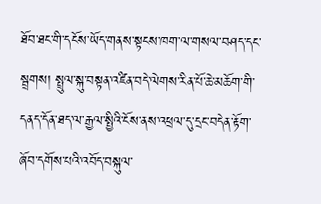ཐོབ་ཐང་གི་དངོས་ཡོད་གནས་སྟངས་ཁག་ལ་གསལ་བཤད་དང་སྦྲགས། སྤྲུལ་སྐུ་བསྟན་འཛིན་བདེ་ལེགས་རིན་པོ་ཆེ་མཆོག་གི་དནད་དོན་ཐད་ལ་རྒྱལ་སྤྱིའི་ངོས་ནས་འཕྲལ་དུ་དྲང་བདེན་རྟོག་ཞོབ་དགོས་པའི་འབོད་བསྐུལ་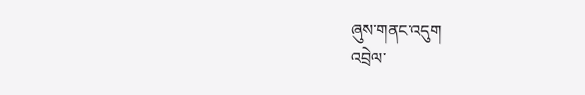ཞུས་གནང་འདུག
འབྲེལ་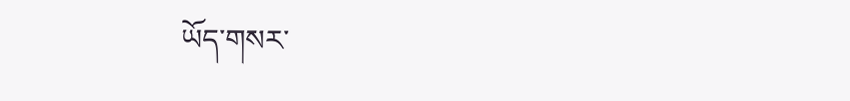ཡོད་གསར་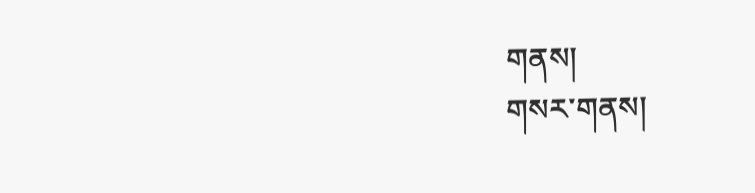གནས།
གསར་གནས།